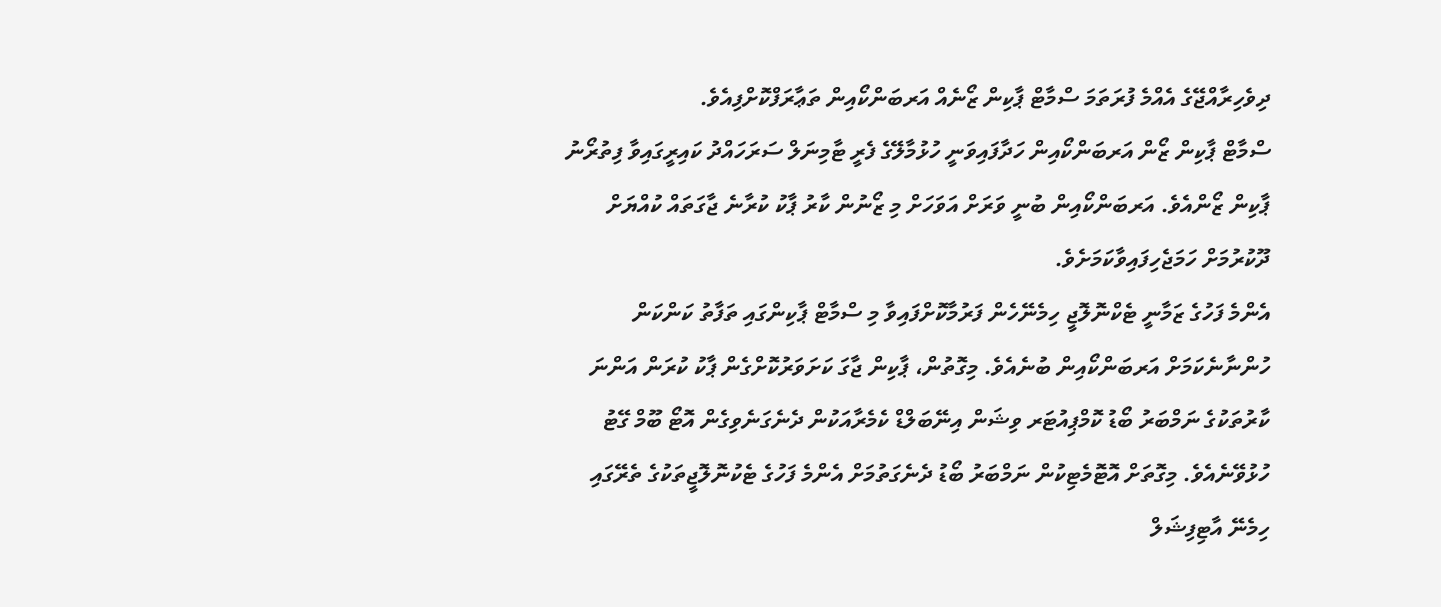ދިވެހިރާއްޖޭގެ އެއްމެ ފުރަތަމަ ސްމާޓް ޕާކިން ޒޯނެއް އަރބަންކޯއިން ތަޢާރަފްކޮށްފިއެވެ.
ސްމާޓް ޕާކިން ޒޯން އަރބަންކޯއިން ހަދާފައިވަނީ ހުޅުމާލޭގެ ފެރީ ޓާމިނަލް ސަރަހައްދު ކައިރީގައިވާ ފިތުރޯނު ޕާކިން ޒޯންއެވެ. އަރބަންކޯއިން ބުނީ ވަރަށް އަވަހަށް މި ޒޯނުން ކާރު ޕާކު ކުރާނެ ޖާގަތައް ކުއްޔަށް ދޫކުރުމަށް ހަމަޖެހިފައިވާކަމަށެވެ.
އެންމެ ފަހުގެ ޒަމާނީ ޓެކްނޮލޮޖީ ހިމެނޭހެން ފަރުމާކޮށްފައިވާ މި ސްމާޓް ޕާކިންގައި ތަފާތު ކަންކަން ހުންނާނެކަމަށް އަރބަންކޯއިން ބުނެއެވެ. މިގޮތުން، ޕާކިން ޖާގަ ކަށަވަރުކޮށްގެން ޕާކު ކުރަން އަންނަ ކާރުތަކުގެ ނަމްބަރު ބޯޑު ކޮމްޕިއުޓަރ ވިޝަން އިނޭބަލްޑް ކެމެރާއަކުން ދެނެގަނެވިގެން އޮޓޯ ބޫމް ގޭޓު ހުޅުވޭނެއެވެ. މިގޮތަށް އޮޓޮމެޓިކުން ނަމްބަރު ބޯޑު ދެނެގަތުމަށް އެންމެ ފަހުގެ ޓެކުނޮލޮޖީތަކުގެ ތެރޭގައި ހިމެނޭ އާޓިފިޝަލް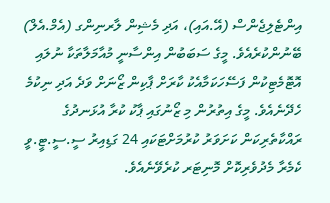އިންޓެލިޖެންސް (އޭ.އައި)، އަދި މެޝިން ލާރނިންގ (އެމް.އެލް) ބޭނުންކުރެއެވެ. މީގެ ސަބަބުން އިންސާނީ މުއާމަލާތަކާ ނުލައި އޮޓޮމެޓިކުން ފަސޭހަކަމާއެކު ކާރަށް ޕާކިން ޒޯނަށް ވަދެ އަދި ނިކުމެ ހެދޭނެއެވެ. މީގެ އިތުރުން މި ޒޯނުގައި ޕާކު ކުރާ އުޅަނދުގެ ރައްކާތެރިކަން ކަށަވަރު ކުރުމަށްޓަކައި 24 ގަޑިއިރު ސީ.ސީ.ޓީ.ވީ ކެމެރާ މެދުވެރިކޮށް މޮނިޓަރ ކުރެވޭނެއެވެ.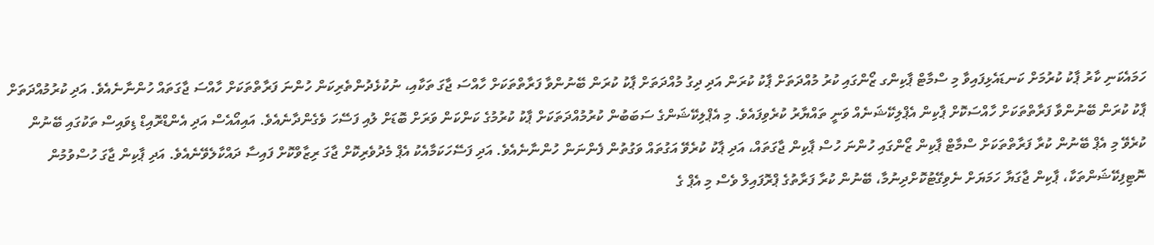ހަމައެކަނި ކާރު ޕާކު ކުރުމަށް ކަނޑައެޅިފައިވާ މި ސްމާޓް ޕާކިންގ ޒޯންގައި ކުރު މުއްދަތަށް ޕާކު ކުރަން އަދި ދިގު މުއްދަތަށް ޕާކު ކުރަން ބޭނުންވާ ފަރާތްތަކަށް ހާއްސަ ޖާގަ ތަކާއި، ނުކުޅެދުންތެރިކަން ހުންނަ ފަރާތްތަކަށް ހާއްސަ ޖާގަތައް ހުންނާނެއެވެ. އަދި ކުރުމުއްދަތަށް ޕާކު ކުރަން ބޭނުންވާ ފަރާތްތަކަށް ހާއްސަކޮށް ޕާކިން އެޕްލިކޭޝަނެއް ވަނީ ތައްޔާރު ކުރެވިފައެވެ. މި އެޕްލިކޭޝަންގެ ސަބަބުން ކުރުމުއްދަތަކަށް ޕާކު ކުރުމުގެ ކަންކަން ވަރަށް ބޮޑަށް ލުއި ފަސޭހަ ވެގެންދާނެއެވެ. އައިއޯއެސް އަދި އެންޑްރޮއިޑް ޑިވައިސް ތަކުގައި ބޭނުން ކުރެވޭ މި އެޕް ބޭނުން ކުރާ ފަރާތްތަކަށް ސްމާޓް ޕާކިން ޒޯންގައި ހުންނަ ހުސް ޕާކިން ޖާގަތައް، އަދި ޕާކު ކުރެވޭ އަގުތައް ވަގުތުން ފެންނަން ހުންނާނެއެވެ. އަދި ފަސޭހަކަމާއެކު އެޕް މެދުވެރިކޮށް ޖާގަ ރިޒާވްކޮށް ފައިސާ ދައްކާލެވޭނެއެވެ. އަދި ޕާކިން ޖާގަ ހުސްވުމުން ނޮޓިފިކޭޝަންތަކާ، ޕާކިން ޖާގަޔާ ހަމަޔަށް ނެވިގޭޓުކޮށްދިނުމާ، ބޭނުން ކުރާ ފަރާތުގެ ޕްރޮފައިލް ވެސް މި އެޕް ގެ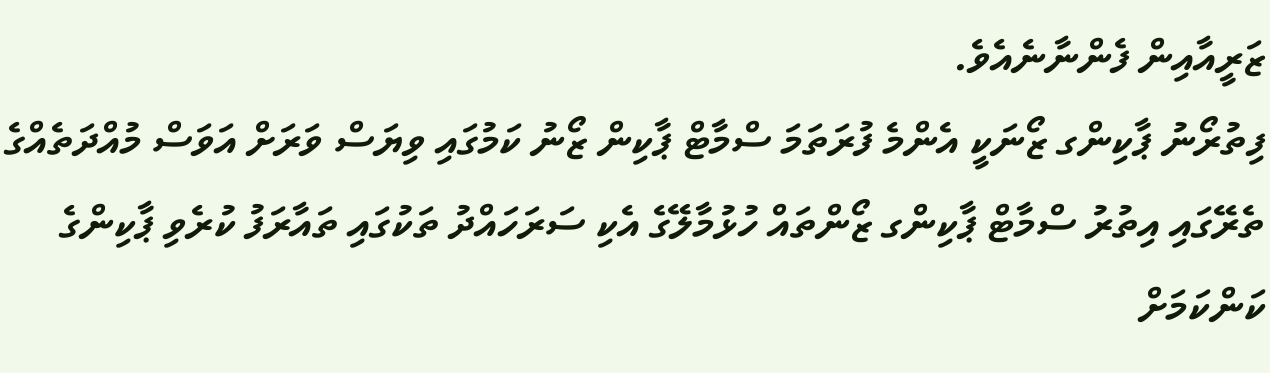ޒަރީއާއިން ފެންނާނެއެވެ.
ފިތުރޯނު ޕާކިންގ ޒޯނަކީ އެންމެ ފުރަތަމަ ސްމާޓް ޕާކިން ޒޯނު ކަމުގައި ވިޔަސް ވަރަށް އަވަސް މުއްދަތެއްގެ ތެރޭގައި އިތުރު ސްމާޓް ޕާކިންގ ޒޯންތައް ހުޅުމާލޭގެ އެކި ސަރަހައްދު ތަކުގައި ތައާރަފު ކުރެވި ޕާކިންގެ ކަންކަމަށް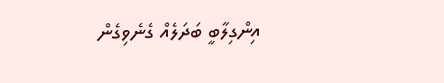އިންގިލާބީ ބަދަލެއް ގެނެވިގެން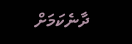ދާނެކަމަށް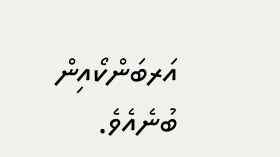އަރބަންކޯއިން ބުނެއެވެ.